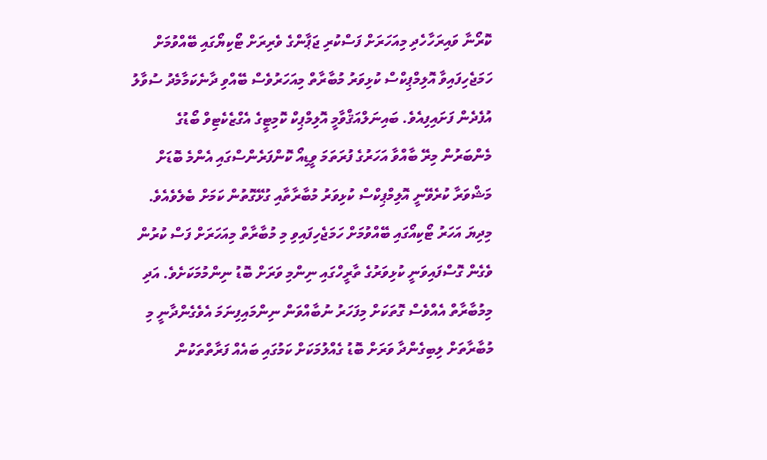ކޮރޯނާ ވައިރަހާހެދި މިއަހަރަށް ފަސްކުރި ޖަޕާންގެ ވެރިރަށް ޓޯކިޔޯގައި ބޭއްވުމަށް ހަމަޖެހިފައިވާ އޮލިމްޕިކްސް ކުޅިވަރު މުބާރާތް މިއަހަރުވެސް ބޭއްވި ދާނެކަމާމެދު ސުވާލު އުފެދެން ފަށައިފިއެވެ. ބައިނަލްއަޤްވާމީ އޮލިމްޕިކް ކޮމިޓީގެ އެގްޒެކެޓިވް ބޯޑުގެ މެންބަރުން މިރޭ ބާއްވާ އަހަރުގެ ފުރަތަމަ ވީޑިއޯ ކޮންފަރެންސްގައި އެންމެ ބޮޑަށް މަޝްވަރާ ކުރެވޭނީ އޮލިމްޕިކްސް ކުޅިވަރު މުބާރާތާއި ގުޅޭގޮތުން ކަމަށް ބެލެވެއެވެ.
މިދިޔަ އަހަރު ޓޯކިއޯގައި ބޭއްވުމަށް ހަމަޖެހިފައިވި މި މުބާރާތް މިއަހަރަށް ފަސް ކުރުން ވެގެން ގޮސްފައިވަނީ ކުޅިވަރުގެ ތާރީހްގައި ނިންމި ވަރަށް ބޮޑު ނިންމުމަކަށެވެ. އަދި މިމުބާރާތް އެއްވެސް ގޮތަކަށް މިފަހަރު ނުބާއްވަން ނިންމައިފިނަމަ އެވެގެންދާނީ މި މުބާރާތަށް ލިބިގެންދާ ވަރަށް ބޮޑު ގެއްލުމަކަށް ކަމުގައި ބައެއް ފަރާތްތަކުން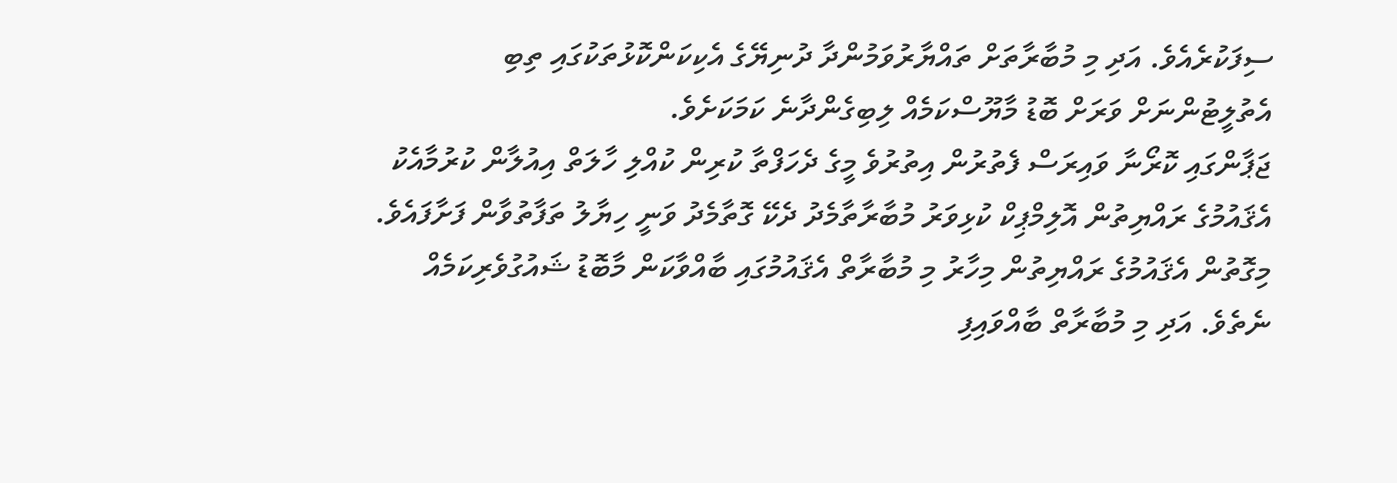ސިފަކުރެއެވެ. އަދި މި މުބާރާތަށް ތައްޔާރުވަމުންދާ ދުނިޔޭގެ އެކިކަންކޮޅުތަކުގައި ތިބި އެތުލީޓުންނަށް ވަރަށް ބޮޑު މާޔޫސްކަމެއް ލިބިގެންދާނެ ކަމަކަށެވެ.
ޖަޕާންގައި ކޮރޯނާ ވައިރަސް ފެތުރުން އިތުރުވެ މީގެ ދެހަފްތާ ކުރިން ކުއްލި ހާލަތް އިއުލާން ކުރުމާއެކު އެޤައުމުގެ ރައްޔިތުން އޮލިމްޕިކް ކުޅިވަރު މުބާރާތާމެދު ދެކޭ ގޮތާމެދު ވަނީ ހިޔާލު ތަފާތުވާން ފަށާފައެވެ. މިގޮތުން އެޤައުމުގެ ރައްޔިތުން މިހާރު މި މުބާރާތް އެޤައުމުގައި ބާއްވާކަން މާބޮޑު ޝައުގުވެރިކަމެއް ނެތެވެ. އަދި މި މުބާރާތް ބާއްވައިފި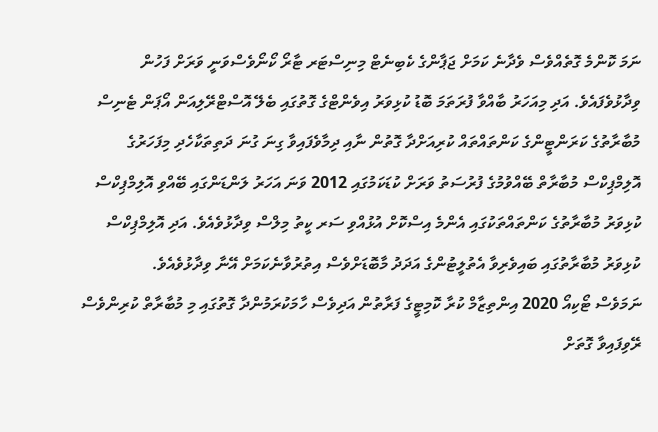ނަމަ ކޮންމެ ގޮތެއްވެސް ވެދާނެ ކަމަށް ޖަޕާންގެ ކެބިނެޓް މިނިސްޓަރ ޓާރޯ ކޯނޯވެސްވަނީ ވަރަށް ފަހުން ވިދާޅުވެފައެވެ. އަދި މިއަހަރު ބާއްވާ ފުރަތަމަ ބޮޑު ކުޅިވަރު އިވެންޓްގެ ގޮތުގައި ބެލޭ އޮސްޓްރޭލިއަން އޯޕަން ޓެނިސް މުބާރާތުގެ ކަރަންޓީންގެ ކަންތައްތައް ކުރިއަށްދާ ގޮތުން ނާއި ދިމާވެފައިވާ ގިނަ ގުނަ ދަތިތަކާހެދި މިފަހަރުގެ އޮލިމްޕިކްސް މުބާރާތް ބޭއްވުމުގެ ފުރުސަތު ވަރަށް ކުޑަކަމުގައި 2012 ވަނަ އަހަރު ލަންޑަންގައި ބޭއްވި އޮލިމްޕިކްސް ކުޅިވަރު މުބާރާތުގެ ކަންތައްތަކުގައި އެންމެ އިސްކޮށް އުޅުއްވި ސަރ ކީތު މިލްސް ވިދާޅުވެއެވެ. އަދި އޮލިމްޕިކްސް ކުޅިވަރު މުބާރާތުގައި ބައިވެރިވާ އެތުލީޓުންގެ އަދަދު މާބޮޑަށްވެސް އިތުރުވާނެކަމަށް އޭނާ ވިދާޅުވެއެވެ.
ނަމަވެސް ޓޯކިއޯ 2020 އިންތިޒާމް ކުރާ ކޮމިޓީގެ ފަރާތުން އަދިވެސް ހާމަކުރަމުންދާ ގޮތުގައި މި މުބާރާތް ކުރިންވެސް ރޭވިފައިވާ ގޮތަށް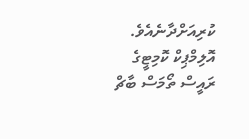ކުރިއަށްދާނެއެވެ. އޮލިމްޕިކް ކޮމިޓީގެ ރައީސް ތޯމަސް ބާޗް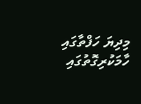މިދިޔަ ހަފްތާގައި ހާމަކުރިގޮތުގައި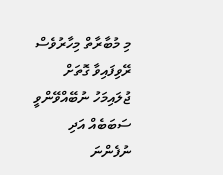މި މުބާރާތް މިހާރުވެސް ރޭވިފައިވާ ގޮތަށް ޖުލައިމަހު ނުބޭއްވޭންވީ ސަބަބެއް އަދި ނުފެންނަ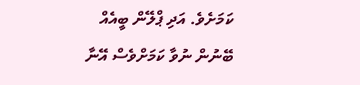ކަމަށެވެ. އަދި ޕްލޭން ބީއެއް ބޭނުން ނުވާ ކަމަށްވެސް އޭނާ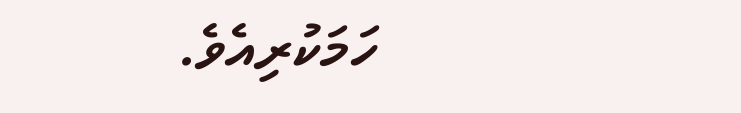ހަމަކުރިއެވެ.